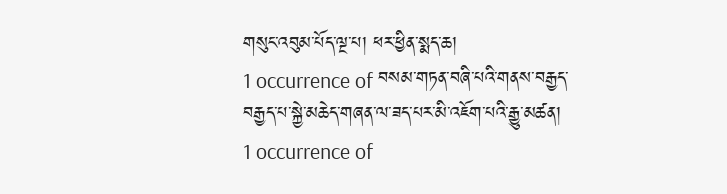གསུང་འབུམ་པོད་ལྔ་པ། ཕར་ཕྱིན་སྨད་ཆ།
1 occurrence of བསམ་གཏན་བཞི་པའི་གནས་བརྒྱད་
བརྒྱད་པ་སྐྱེ་མཆེད་གཞན་ལ་ཟད་པར་མི་འཇོག་པའི་རྒྱུ་མཚན།
1 occurrence of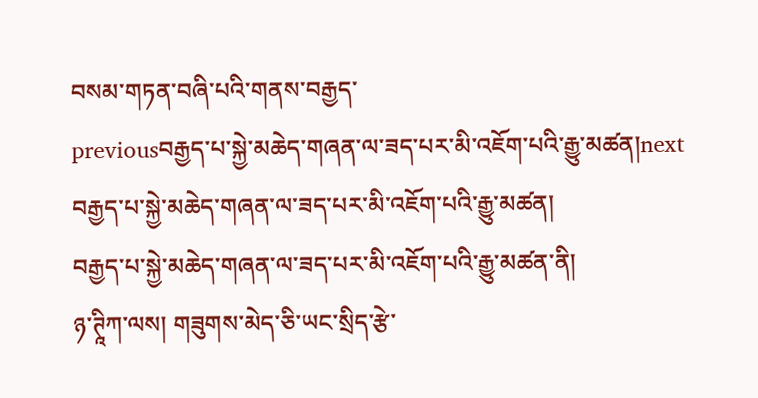བསམ་གཏན་བཞི་པའི་གནས་བརྒྱད་
previousབརྒྱད་པ་སྐྱེ་མཆེད་གཞན་ལ་ཟད་པར་མི་འཇོག་པའི་རྒྱུ་མཚན།next
བརྒྱད་པ་སྐྱེ་མཆེད་གཞན་ལ་ཟད་པར་མི་འཇོག་པའི་རྒྱུ་མཚན།
བརྒྱད་པ་སྐྱེ་མཆེད་གཞན་ལ་ཟད་པར་མི་འཇོག་པའི་རྒྱུ་མཚན་ནི།
ཉ་ཊཱིཀ་ལས། གཟུགས་མེད་ཅི་ཡང་སྲིད་རྩེ་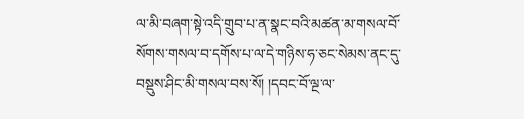ལ་མི་བཞག་སྟེ་འདི་གྲུབ་པ་ན་སྣང་བའི་མཚན་མ་གསལ་བོ་སོགས་གསལ་བ་དགོས་པ་ལ་དེ་གཉིས་ཧ་ཅང་སེམས་ནང་དུ་བསྡུས་ཤིང་མི་གསལ་བས་སོ། །དབང་བོ་ལྔ་ལ་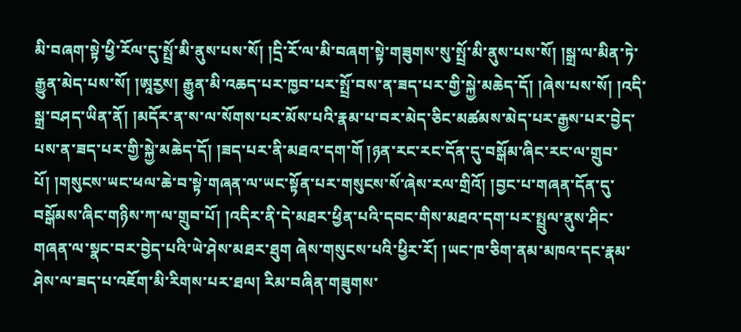མི་བཞག་སྟེ་ཕྱི་རོལ་དུ་སྤྲོ་མི་ནུས་པས་སོ། །དྲི་རོ་ལ་མི་བཞག་སྟེ་གཟུགས་སུ་སྤྲོ་མི་ནུས་པས་སོ། །སྒྲ་ལ་མིན་ཏེ་རྒྱུན་མེད་པས་སོ། །ཨཱརྱས། རྒྱུན་མི་འཆད་པར་ཁྱབ་པར་སྤྲོ་བས་ན་ཟད་པར་གྱི་སྐྱེ་མཆེད་དོ། །ཞེས་པས་སོ། །འདི་སྒྲ་བཤད་ཡིན་ནོ། །མདོར་ན་ས་ལ་སོགས་པར་མོས་པའི་རྣམ་པ་བར་མེད་ཅིང་མཚམས་མེད་པར་རྒྱས་པར་བྱེད་པས་ན་ཟད་པར་གྱི་སྐྱེ་མཆེད་དོ། །ཟད་པར་ནི་མཐའ་དག་གོ །ཉན་རང་རང་དོན་དུ་བསྒོམ་ཞིང་རང་ལ་གྲུབ་པོ། །གསུངས་ཡང་ཕལ་ཆེ་བ་སྟེ་གཞན་ལ་ཡང་སྟོན་པར་གསུངས་སོ་ཞེས་རལ་གྲིའོ། །བྱང་པ་གཞན་དོན་དུ་བསྒོམས་ཞིང་གཉིས་ཀ་ལ་གྲུབ་པོ། །འདིར་ནི་དེ་མཐར་ཕྱིན་པའི་དབང་གིས་མཐའ་དག་པར་སྤྲུལ་ནུས་ཤིང་གཞན་ལ་སྣང་བར་བྱེད་པའི་ཡེ་ཤེས་མཐར་ཐུག ཞེས་གསུངས་པའི་ཕྱིར་རོ། །ཡང་ཁ་ཅིག་ནམ་མཁའ་དང་རྣམ་ཤེས་ལ་ཟད་པ་འཇོག་མི་རིགས་པར་ཐལ། རིམ་བཞིན་གཟུགས་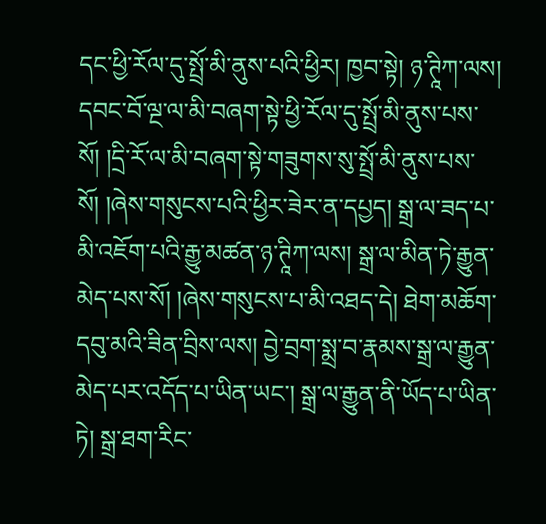དང་ཕྱི་རོལ་དུ་སྤྲོ་མི་ནུས་པའི་ཕྱིར། ཁྱབ་སྟེ། ཉ་ཊཱིཀ་ལས། དབང་བོ་ལྔ་ལ་མི་བཞག་སྟེ་ཕྱི་རོལ་དུ་སྤྲོ་མི་ནུས་པས་སོ། །དྲི་རོ་ལ་མི་བཞག་སྟེ་གཟུགས་སུ་སྤྲོ་མི་ནུས་པས་སོ། །ཞེས་གསུངས་པའི་ཕྱིར་ཟེར་ན་དཔྱད། སྒྲ་ལ་ཟད་པ་མི་འཇོག་པའི་རྒྱུ་མཚན་ཉ་ཊཱིཀ་ལས། སྒྲ་ལ་མིན་ཏེ་རྒྱུན་མེད་པས་སོ། །ཞེས་གསུངས་པ་མི་འཐད་དེ། ཐེག་མཆོག་དབུ་མའི་ཟིན་བྲིས་ལས། བྱེ་བྲག་སྨྲ་བ་རྣམས་སྒྲ་ལ་རྒྱུན་མེད་པར་འདོད་པ་ཡིན་ཡང་། སྒྲ་ལ་རྒྱུན་ནི་ཡོད་པ་ཡིན་ཏེ། སྒྲ་ཐག་རིང་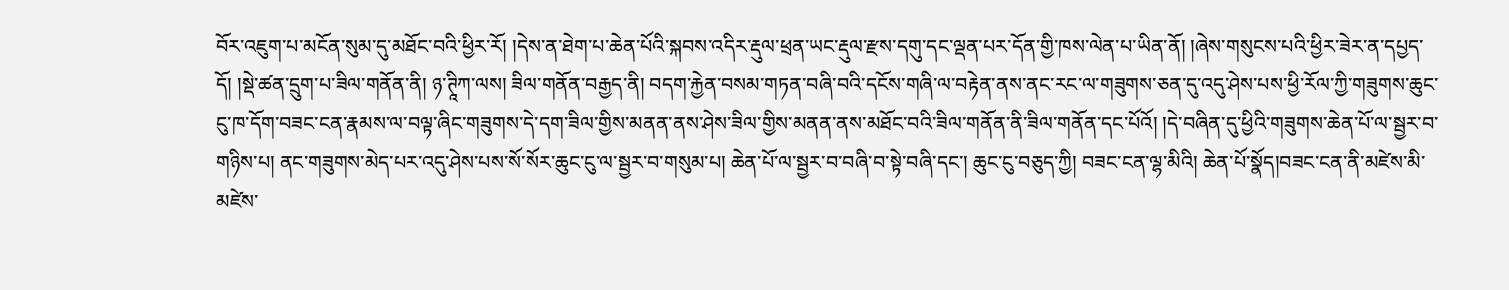བོར་འཇུག་པ་མངོན་སུམ་དུ་མཐོང་བའི་ཕྱིར་རོ། །དེས་ན་ཐེག་པ་ཆེན་པོའི་སྐབས་འདིར་རྡུལ་ཕྲན་ཡང་རྡུལ་རྫས་དགུ་དང་ལྡན་པར་དོན་གྱི་ཁས་ལེན་པ་ཡིན་ནོ། །ཞེས་གསུངས་པའི་ཕྱིར་ཟེར་ན་དཔྱད་དོ། །སྡེ་ཚན་དྲུག་པ་ཟིལ་གནོན་ནི། ཉ་ཊཱིཀ་ལས། ཟིལ་གནོན་བརྒྱད་ནི། བདག་རྐྱེན་བསམ་གཏན་བཞི་བའི་དངོས་གཞི་ལ་བརྟེན་ནས་ནང་རང་ལ་གཟུགས་ཅན་དུ་འདུ་ཤེས་པས་ཕྱི་རོལ་ཀྱི་གཟུགས་ཆུང་ངུ་ཁ་དོག་བཟང་ངན་རྣམས་ལ་བལྟ་ཞིང་གཟུགས་དེ་དག་ཟིལ་གྱིས་མནན་ནས་ཤེས་ཟིལ་གྱིས་མནན་ནས་མཐོང་བའི་ཟིལ་གནོན་ནི་ཟིལ་གནོན་དང་པོའོ། །དེ་བཞིན་དུ་ཕྱིའི་གཟུགས་ཆེན་པོ་ལ་སྦྱར་བ་གཉིས་པ། ནང་གཟུགས་མེད་པར་འདུ་ཤེས་པས་སོ་སོར་ཆུང་ངུ་ལ་སྦྱར་བ་གསུམ་པ། ཆེན་པོ་ལ་སྦྱར་བ་བཞི་བ་སྟེ་བཞི་དང་། ཆུང་ངུ་བཅུད་ཀྱི། བཟང་ངན་ལྷ་མིའི། ཆེན་པོ་སྣོད།བཟང་ངན་ནི་མཛེས་མི་མཛེས་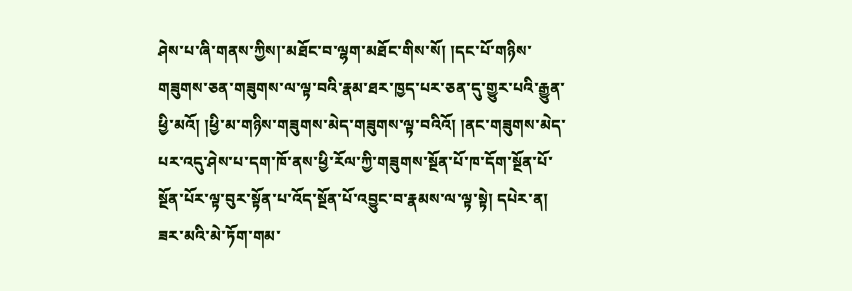ཤེས་པ་ཞི་གནས་ཀྱིས།་མཐོང་བ་ལྷག་མཐོང་གིས་སོ། །དང་པོ་གཉིས་གཟུགས་ཅན་གཟུགས་ལ་ལྟ་བའི་རྣམ་ཐར་ཁྱད་པར་ཅན་དུ་གྱུར་པའི་རྒྱུན་ཕྱི་མའོ། །ཕྱི་མ་གཉིས་གཟུགས་མེད་གཟུགས་ལྟ་བའིའོ། །ནང་གཟུགས་མེད་པར་འདུ་ཤེས་པ་དག་ཁོ་ནས་ཕྱི་རོལ་ཀྱི་གཟུགས་སྔོན་པོ་ཁ་དོག་སྔོན་པོ་སྔོན་པོར་ལྟ་བུར་སྟོན་པ་འོད་སྔོན་པོ་འབྱུང་བ་རྣམས་ལ་ལྟ་སྟེ། དཔེར་ན། ཟར་མའི་མེ་ཏོག་གམ་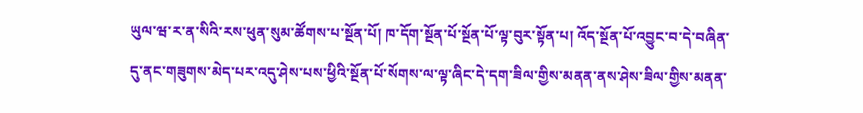ཡུལ་ཝ་ར་ན་སིའི་རས་ཕུན་སུམ་ཚོགས་པ་སྔོན་པོ། ཁ་དོག་སྔོན་པོ་སྔོན་པོ་ལྟ་བུར་སྟོན་པ། འོད་སྔོན་པོ་འབྱུང་བ་དེ་བཞིན་དུ་ནང་གཟུགས་མེད་པར་འདུ་ཤེས་པས་ཕྱིའི་སྔོན་པོ་སོགས་ལ་ལྟ་ཞིང་དེ་དག་ཟིལ་གྱིས་མནན་ནས་ཤེས་ཟིལ་གྱིས་མནན་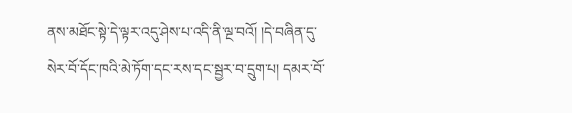ནས་མཐོང་སྟེ་དེ་ལྟར་འདུ་ཤེས་པ་འདི་ནི་ལྔ་བའོ། །དེ་བཞིན་དུ་སེར་བོ་དོང་ཁའི་མེ་ཏོག་དང་རས་དང་སྦྱར་བ་དྲུག་པ། དམར་བོ་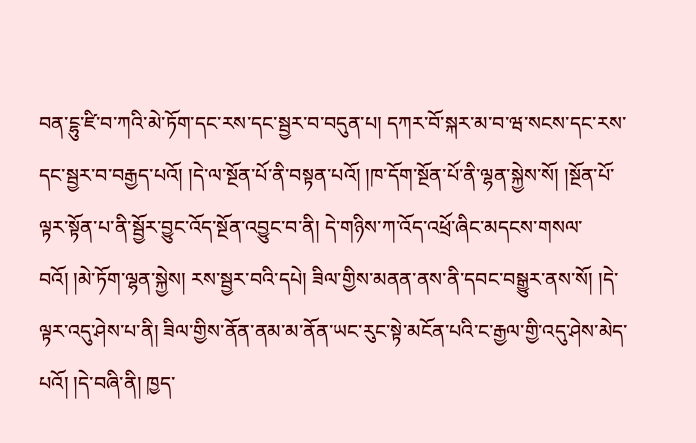བན་ངྷུ་ཛི་བ་ཀའི་མེ་ཏོག་དང་རས་དང་སྦྱར་བ་བདུན་པ། དཀར་བོ་སྐར་མ་བ་ཝ་སངས་དང་རས་དང་སྦྱར་བ་བརྒྱད་པའོ། །དེ་ལ་སྔོན་པོ་ནི་བསྟན་པའོ། །ཁ་དོག་སྔོན་པོ་ནི་ལྷན་སྐྱེས་སོ། །སྔོན་པོ་ལྟར་སྟོན་པ་ནི་སྦྱོར་བྱུང་འོད་སྔོན་འབྱུང་བ་ནི། དེ་གཉིས་ཀ་འོད་འཕྲོ་ཞིང་མདངས་གསལ་བའོ། །མེ་ཏོག་ལྷན་སྐྱེས། རས་སྦྱར་བའི་དཔེ། ཟིལ་གྱིས་མནན་ནས་ནི་དབང་བསྒྱུར་ནས་སོ། །དེ་ལྟར་འདུ་ཤེས་པ་ནི། ཟིལ་གྱིས་ནོན་ནམ་མ་ནོན་ཡང་རུང་སྟེ་མངོན་པའི་ང་རྒྱལ་གྱི་འདུ་ཤེས་མེད་པའོ། །དེ་བཞི་ནི། ཁྱད་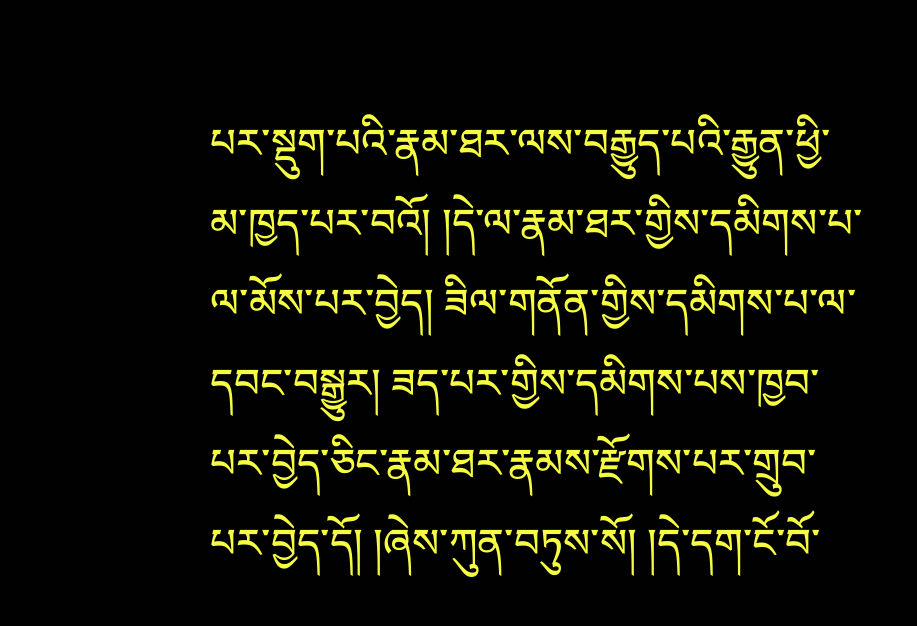པར་སྡུག་པའི་རྣམ་ཐར་ལས་བརྒྱུད་པའི་རྒྱུན་ཕྱི་མ་ཁྱད་པར་བའོ། །དེ་ལ་རྣམ་ཐར་གྱིས་དམིགས་པ་ལ་མོས་པར་བྱེད། ཟིལ་གནོན་གྱིས་དམིགས་པ་ལ་དབང་བསྒྱུར། ཟད་པར་གྱིས་དམིགས་པས་ཁྱབ་པར་བྱེད་ཅིང་རྣམ་ཐར་རྣམས་རྫོགས་པར་གྲུབ་པར་བྱེད་དོ། །ཞེས་ཀུན་བཏུས་སོ། །དེ་དག་ངོ་བོ་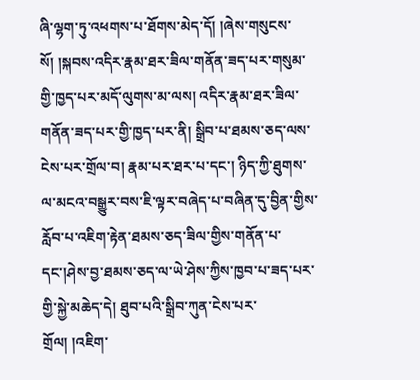ཞི་ལྷག་ཏུ་འཕགས་པ་ཐོགས་མེད་དོ། །ཞེས་གསུངས་སོ། །སྐབས་འདིར་རྣམ་ཐར་ཟིལ་གནོན་ཟད་པར་གསུམ་གྱི་ཁྱད་པར་མདོ་ལུགས་མ་ལས། འདིར་རྣམ་ཐར་ཟིལ་གནོན་ཟད་པར་གྱི་ཁྱད་པར་ནི། སྒྲིབ་པ་ཐམས་ཅད་ལས་ངེས་པར་གྲོལ་བ། རྣམ་པར་ཐར་པ་དང་། ཉིད་ཀྱི་ཐུགས་ལ་མངའ་བསྒྱུར་བས་ཇི་ལྟར་བཞེད་པ་བཞིན་དུ་བྱིན་གྱིས་རློབ་པ་འཇིག་རྟེན་ཐམས་ཅད་ཟིལ་གྱིས་གནོན་པ་དང་།ཤེས་བྱ་ཐམས་ཅད་ལ་ཡེ་ཤེས་ཀྱིས་ཁྱབ་པ་ཟད་པར་གྱི་སྐྱེ་མཆེད་དེ། ཐུབ་པའི་སྒྲིབ་ཀུན་ངེས་པར་གྲོལ། །འཇིག་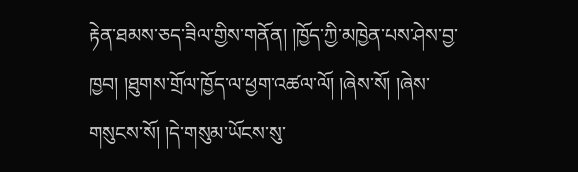རྟེན་ཐམས་ཅད་ཟིལ་གྱིས་གནོན། །ཁྱོད་ཀྱི་མཁྱེན་པས་ཤེས་བྱ་ཁྱབ། །ཐུགས་གྲོལ་ཁྱོད་ལ་ཕྱག་འཚལ་ལོ། །ཞེས་སོ། །ཞེས་གསུངས་སོ། །དེ་གསུམ་ཡོངས་སུ་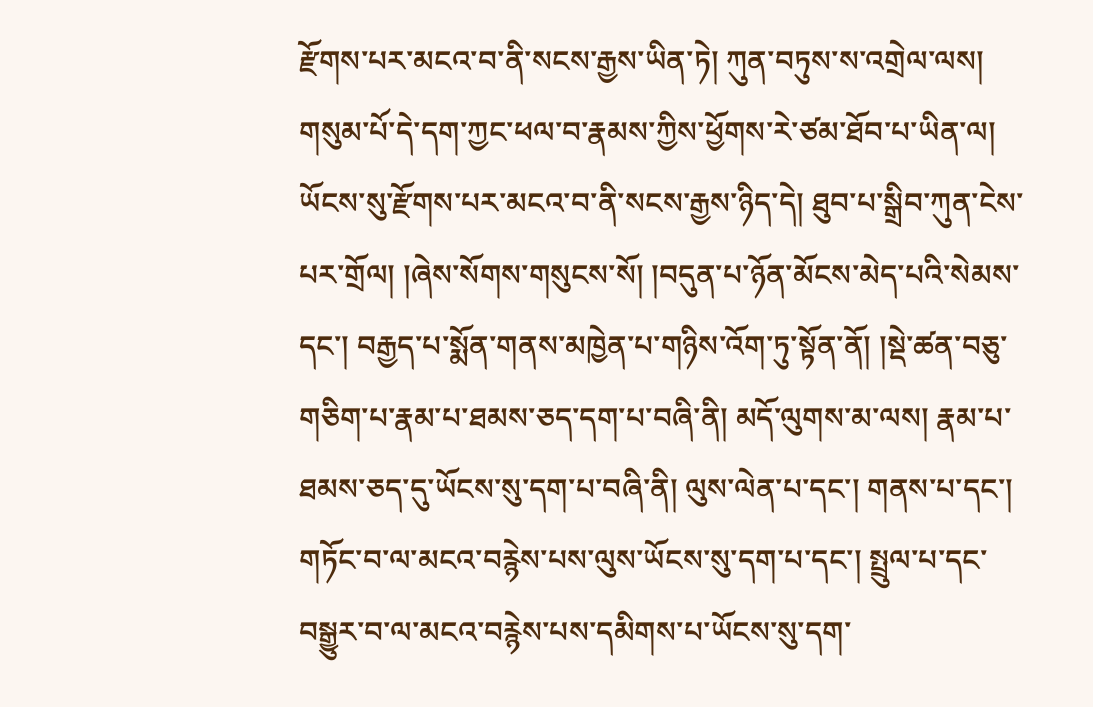རྫོགས་པར་མངའ་བ་ནི་སངས་རྒྱས་ཡིན་ཏེ། ཀུན་བཏུས་ས་འགྲེལ་ལས། གསུམ་པོ་དེ་དག་ཀྱང་ཕལ་བ་རྣམས་ཀྱིས་ཕྱོགས་རེ་ཙམ་ཐོབ་པ་ཡིན་ལ། ཡོངས་སུ་རྫོགས་པར་མངའ་བ་ནི་སངས་རྒྱས་ཉིད་དེ། ཐུབ་པ་སྒྲིབ་ཀུན་ངེས་པར་གྲོལ། །ཞེས་སོགས་གསུངས་སོ། །བདུན་པ་ཉོན་མོངས་མེད་པའི་སེམས་དང་། བརྒྱད་པ་སྨོན་གནས་མཁྱེན་པ་གཉིས་འོག་ཏུ་སྟོན་ནོ། །སྡེ་ཚན་བཅུ་གཅིག་པ་རྣམ་པ་ཐམས་ཅད་དག་པ་བཞི་ནི། མདོ་ལུགས་མ་ལས། རྣམ་པ་ཐམས་ཅད་དུ་ཡོངས་སུ་དག་པ་བཞི་ནི། ལུས་ལེན་པ་དང་། གནས་པ་དང་། གཏོང་བ་ལ་མངའ་བརྙེས་པས་ལུས་ཡོངས་སུ་དག་པ་དང་། སྤྲུལ་པ་དང་བསྒྱུར་བ་ལ་མངའ་བརྙེས་པས་དམིགས་པ་ཡོངས་སུ་དག་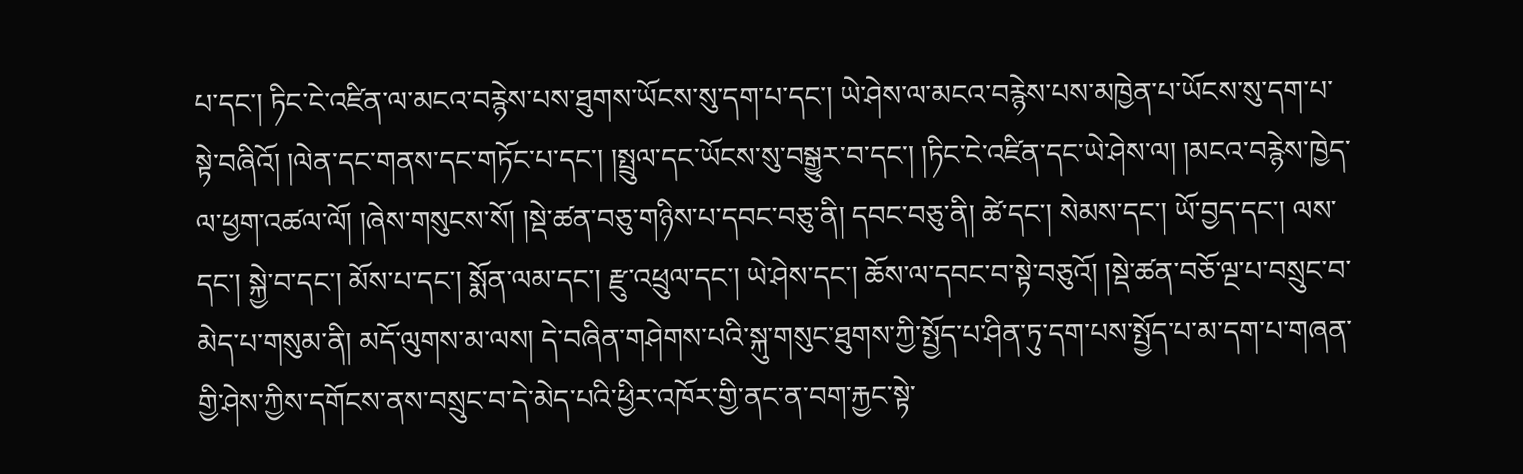པ་དང་། ཏིང་ངེ་འཛིན་ལ་མངའ་བརྙེས་པས་ཐུགས་ཡོངས་སུ་དག་པ་དང་། ཡེ་ཤེས་ལ་མངའ་བརྙེས་པས་མཁྱེན་པ་ཡོངས་སུ་དག་པ་སྟེ་བཞིའོ། །ལེན་དང་གནས་དང་གཏོང་པ་དང་། །སྤྲུལ་དང་ཡོངས་སུ་བསྒྱུར་བ་དང་། །ཏིང་ངེ་འཛིན་དང་ཡེ་ཤེས་ལ། །མངའ་བརྙེས་ཁྱེད་ལ་ཕྱག་འཚལ་ལོ། །ཞེས་གསུངས་སོ། །སྡེ་ཚན་བཅུ་གཉིས་པ་དབང་བཅུ་ནི། དབང་བཅུ་ནི། ཚེ་དང་། སེམས་དང་། ཡོ་བྱད་དང་། ལས་དང་། སྐྱེ་བ་དང་། མོས་པ་དང་། སྨོན་ལམ་དང་། རྫུ་འཕྲུལ་དང་། ཡེ་ཤེས་དང་། ཆོས་ལ་དབང་བ་སྟེ་བཅུའོ། །སྡེ་ཚན་བཅོ་ལྔ་པ་བསྲུང་བ་མེད་པ་གསུམ་ནི། མདོ་ལུགས་མ་ལས། དེ་བཞིན་གཤེགས་པའི་སྐུ་གསུང་ཐུགས་ཀྱི་སྤྱོད་པ་ཤིན་ཏུ་དག་པས་སྤྱོད་པ་མ་དག་པ་གཞན་གྱི་ཤེས་ཀྱིས་དགོངས་ནས་བསྲུང་བ་དེ་མེད་པའི་ཕྱིར་འཁོར་གྱི་ནང་ན་བག་རྐྱང་སྟེ་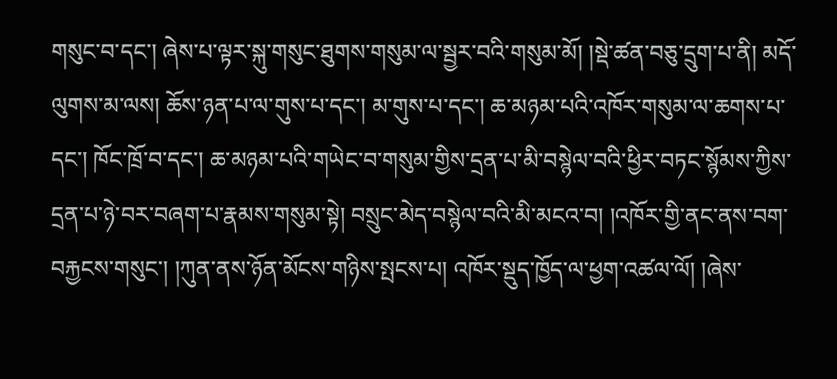གསུང་བ་དང་། ཞེས་པ་ལྟར་སྐུ་གསུང་ཐུགས་གསུམ་ལ་སྦྱར་བའི་གསུམ་མོ། །སྡེ་ཚན་བཅུ་དྲུག་པ་ནི། མདོ་ལུགས་མ་ལས། ཆོས་ཉན་པ་ལ་གུས་པ་དང་། མ་གུས་པ་དང་། ཆ་མཉམ་པའི་འཁོར་གསུམ་ལ་ཆགས་པ་དང་། ཁོང་ཁྲོ་བ་དང་། ཆ་མཉམ་པའི་གཡེང་བ་གསུམ་གྱིས་དྲན་པ་མི་བསྙེལ་བའི་ཕྱིར་བཏང་སྙོམས་ཀྱིས་དྲན་པ་ཉེ་བར་བཞག་པ་རྣམས་གསུམ་སྟེ། བསྲུང་མེད་བསྙེལ་བའི་མི་མངའ་བ། །འཁོར་གྱི་ནང་ནས་བག་བརྐྱངས་གསུང་། །ཀུན་ནས་ཉོན་མོངས་གཉིས་སྤངས་པ། འཁོར་སྡུད་ཁྱོད་ལ་ཕྱག་འཚལ་ལོ། །ཞེས་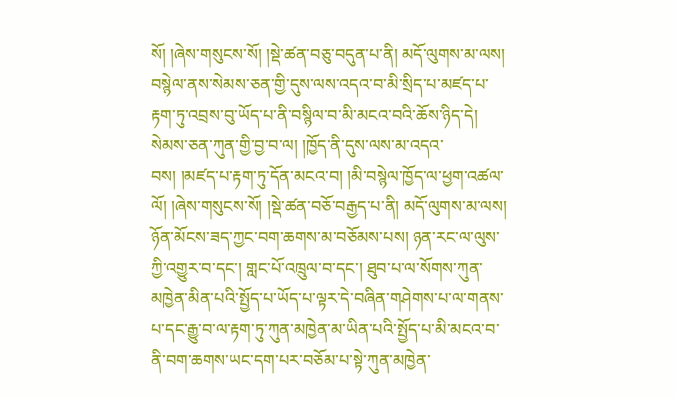སོ། །ཞེས་གསུངས་སོ། །སྡེ་ཚན་བཅུ་བདུན་པ་ནི། མདོ་ལུགས་མ་ལས། བསྙེལ་ནས་སེམས་ཅན་གྱི་དུས་ལས་འདའ་བ་མི་སྲིད་པ་མཛད་པ་རྟག་ཏུ་འབྲས་བུ་ཡོད་པ་ནི་བསྙིལ་བ་མི་མངའ་བའི་ཆོས་ཉིད་དེ། སེམས་ཅན་ཀུན་གྱི་བྱ་བ་ལ། །ཁྱོད་ནི་དུས་ལས་མ་འདའ་བས། །མཛད་པ་རྟག་ཏུ་དོན་མངའ་བ། །མི་བསྙེལ་ཁྱོད་ལ་ཕྱག་འཚལ་ལོ། །ཞེས་གསུངས་སོ། །སྡེ་ཚན་བཅོ་བརྒྱད་པ་ནི། མདོ་ལུགས་མ་ལས། ཉོན་མོངས་ཟད་ཀྱང་བག་ཆགས་མ་བཅོམས་པས། ཉན་རང་ལ་ལུས་ཀྱི་འགྱུར་བ་དང་། གླང་པོ་འཁྲུལ་བ་དང་། ཐུབ་པ་ལ་སོགས་ཀུན་མཁྱེན་མིན་པའི་སྤྱོད་པ་ཡོད་པ་ལྟར་དེ་བཞིན་གཤེགས་པ་ལ་གནས་པ་དང་རྒྱུ་བ་ལ་རྟག་ཏུ་ཀུན་མཁྱེན་མ་ཡིན་པའི་སྤྱོད་པ་མི་མངའ་བ་ནི་བག་ཆགས་ཡང་དག་པར་བཅོམ་པ་སྟེ་ཀུན་མཁྱེན་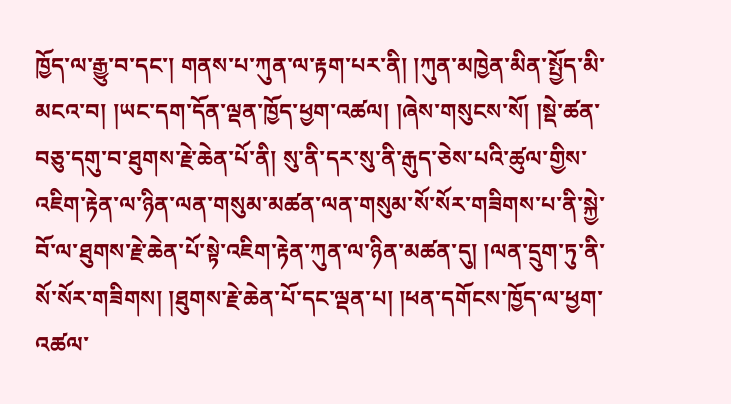ཁྱོད་ལ་རྒྱུ་བ་དང་། གནས་པ་ཀུན་ལ་རྟག་པར་ནི། །ཀུན་མཁྱེན་མིན་སྤྱོད་མི་མངའ་བ། །ཡང་དག་དོན་ལྡན་ཁྱོད་ཕྱག་འཚལ། །ཞེས་གསུངས་སོ། །སྡེ་ཚན་བཅུ་དགུ་བ་ཐུགས་རྗེ་ཆེན་པོ་ནི། སུ་ནི་དར་སུ་ནི་རྒུད་ཅེས་པའི་ཚུལ་གྱིས་འཇིག་རྟེན་ལ་ཉིན་ལན་གསུམ་མཚན་ལན་གསུམ་སོ་སོར་གཟིགས་པ་ནི་སྐྱེ་བོ་ལ་ཐུགས་རྗེ་ཆེན་པོ་སྟེ་འཇིག་རྟེན་ཀུན་ལ་ཉིན་མཚན་དུ། །ལན་དྲུག་ཏུ་ནི་སོ་སོར་གཟིགས། །ཐུགས་རྗེ་ཆེན་པོ་དང་ལྡན་པ། །ཕན་དགོངས་ཁྱོད་ལ་ཕྱག་འཚལ་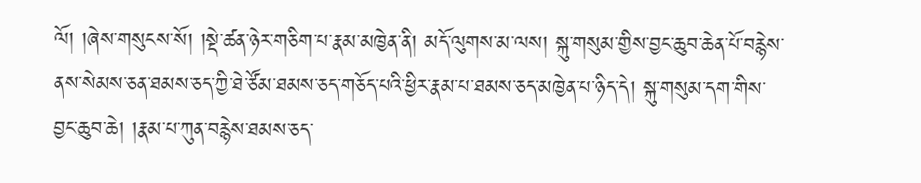ལོ། །ཞེས་གསུངས་སོ། །སྡེ་ཚན་ཉེར་གཅིག་པ་རྣམ་མཁྱེན་ནི། མདོ་ལུགས་མ་ལས། སྐུ་གསུམ་གྱིས་བྱང་ཆུབ་ཆེན་པོ་བརྙེས་ནས་སེམས་ཅན་ཐམས་ཅད་ཀྱི་ཐེ་ཙོམ་ཐམས་ཅད་གཅོད་པའི་ཕྱིར་རྣམ་པ་ཐམས་ཅད་མཁྱེན་པ་ཉིད་དེ། སྐུ་གསུམ་དག་གིས་བྱང་ཆུབ་ཆེ། །རྣམ་པ་ཀུན་བརྙེས་ཐམས་ཅད་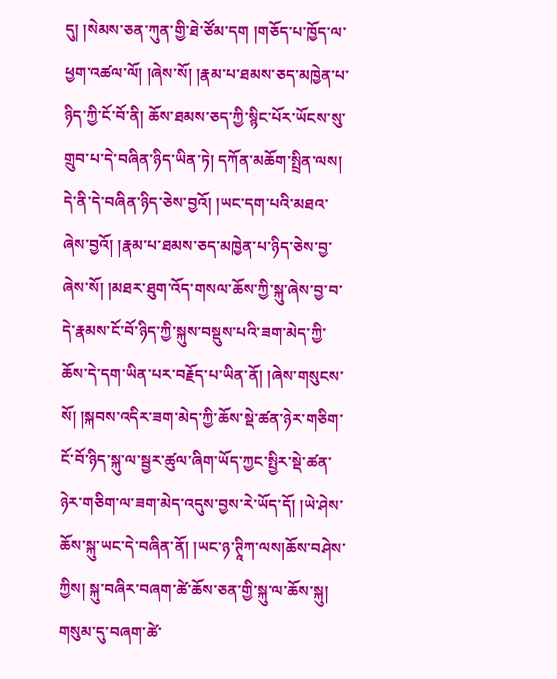དུ། །སེམས་ཅན་ཀུན་གྱི་ཐེ་ཙོམ་དག །གཅོད་པ་ཁྱོད་ལ་ཕྱག་འཚལ་ལོ། །ཞེས་སོ། །རྣམ་པ་ཐམས་ཅད་མཁྱེན་པ་ཉིད་ཀྱི་ངོ་བོ་ནི། ཆོས་ཐམས་ཅད་ཀྱི་སྙིང་པོར་ཡོངས་སུ་གྲུབ་པ་དེ་བཞིན་ཉིད་ཡིན་ཏེ། དཀོན་མཆོག་སྤྲིན་ལས། དེ་ནི་དེ་བཞིན་ཉིད་ཅེས་བྱའོ། །ཡང་དག་པའི་མཐའ་ཞེས་བྱའོ། །རྣམ་པ་ཐམས་ཅད་མཁྱེན་པ་ཉིད་ཅེས་བྱ་ཞེས་སོ། །མཐར་ཐུག་འོད་གསལ་ཆོས་ཀྱི་སྐུ་ཞེས་བྱ་བ་དེ་རྣམས་ངོ་བོ་ཉིད་ཀྱི་སྐུས་བསྡུས་པའི་ཟག་མེད་ཀྱི་ཆོས་དེ་དག་ཡིན་པར་བརྗོད་པ་ཡིན་ནོ། །ཞེས་གསུངས་སོ། །སྐབས་འདིར་ཟག་མེད་ཀྱི་ཆོས་སྡེ་ཚན་ཉེར་གཅིག་ངོ་བོ་ཉིད་སྐུ་ལ་སྦྱར་ཚུལ་ཞིག་ཡོད་ཀྱང་སྤྱིར་སྡེ་ཚན་ཉེར་གཅིག་ལ་ཟག་མེད་འདུས་བྱས་རེ་ཡོད་དོ། །ཡེ་ཤེས་ཆོས་སྐུ་ཡང་དེ་བཞིན་ནོ། །ཡང་ཉ་ཊཱིཀ་ལས།ཆོས་བཤེས་ཀྱིས། སྐུ་བཞིར་བཞག་ཚེ་ཆོས་ཅན་གྱི་སྐུ་ལ་ཆོས་སྐུ། གསུམ་དུ་བཞག་ཚེ་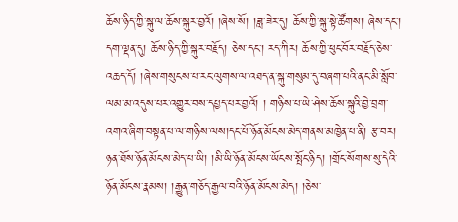ཆོས་ཉིད་ཀྱི་སྐུ་ལ་ཆོས་སྐུར་བྱའོ། །ཞེས་སོ། །ཟླ་ཟེར་དུ། ཆོས་ཀྱི་སྐུ་སྟེ་ཚོགས། ཞེས་དང་། དག་ལྡན་དུ། ཆོས་ཉིད་ཀྱི་སྐུར་བརྗོད། ཅེས་དང་། རད་ཀིར། ཆོས་ཀྱི་ཕུང་བོར་བརྗོད་ཅེས་འཆད་དོ། །ཞེས་གསུངས་པ་རང་ལུགས་ལ་འཐད་ན་སྐུ་གསུམ་དུ་བཞག་པའི་ནང་མི་སློབ་ལམ་མ་འདུས་པར་འགྱུར་བས་དཔྱད་པར་བྱའོ། ། གཉིས་པ་ཡེ་ཤེས་ཆོས་སྐུའི་བྱེ་བྲག་འགའ་ཞིག་བསྟན་པ་ལ་གཉིས་ལས།དང་པོ་ཉོན་མོངས་མེད་གནས་མཁྱེན་པ་ནི། རྩ་བར། ཉན་ཐོས་ཉོན་མོངས་མེད་པ་ཡི། །མི་ཡི་ཉོན་མོངས་ཡོངས་སྤོང་ཉིད། །གྲོང་སོགས་སུ་དེའི་ཉོན་མོངས་རྣམས། །རྒྱུན་གཅོད་རྒྱལ་བའི་ཉོན་མོངས་མེད། །ཅེས་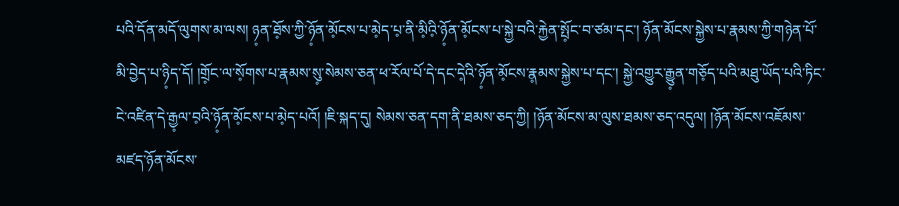པའི་དོན་མདོ་ལུགས་མ་ལས། ཉ༷ན་ཐོ༷ས་ཀྱི་ཉོ༷ན་མོ༷ངས་པ་མེ༷ད་པ༷་ནི་མི༷འི༷་ཉོ༷ན་མོ༷ངས་པ་སྐྱེ་བའི་རྐྱེན་སྤོ༷ང་བ་ཙམ་དང་། ཉོན་མོངས་སྐྱེས་པ་རྣམས་ཀྱི་གཉེན་པོ་མི་བྱེད་པ་ཉི༷ད་དོ། །གྲོ༷ང་ལ་སོ༷གས་པ་རྣམས་སུ༷་སེམས་ཅན་ཕ་རོལ་པོ་དེ་དང་དེ༷འི་ཉོ༷ན་མོ༷ངས་རྣ༷མས་སྐྱེས་པ་དང་། སྐྱེ་འགྱུར་རྒྱུ༷ན་གཅོ༷ད་པའི་མཐུ་ཡོད་པའི་ཏིང་ངེ་འཛིན་དེ་རྒྱ༷ལ་བ༷འི་ཉོ༷ན་མོ༷ངས་པ་མེ༷ད་པའོ། །ཇི་སྐད་དུ། སེམས་ཅན་དག་ནི་ཐམས་ཅད་ཀྱི། །ཉོན་མོངས་མ་ལུས་ཐམས་ཅད་འདུལ། །ཉོན་མོངས་འཇོམས་མཛད་ཉོན་མོངས་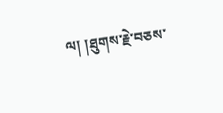ལ། །ཐུགས་རྗེ་བཅས་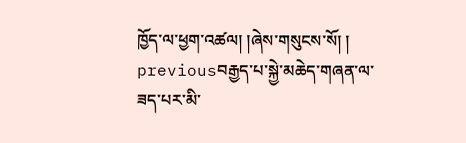ཁྱོད་ལ་ཕྱག་འཚལ། །ཞེས་གསུངས་སོ། །
previousབརྒྱད་པ་སྐྱེ་མཆེད་གཞན་ལ་ཟད་པར་མི་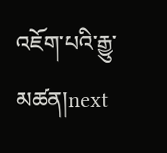འཇོག་པའི་རྒྱུ་མཚན།next